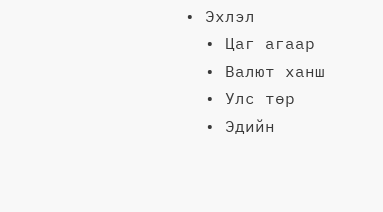• Эхлэл
  • Цаг агаар
  • Валют ханш
  • Улс төр
  • Эдийн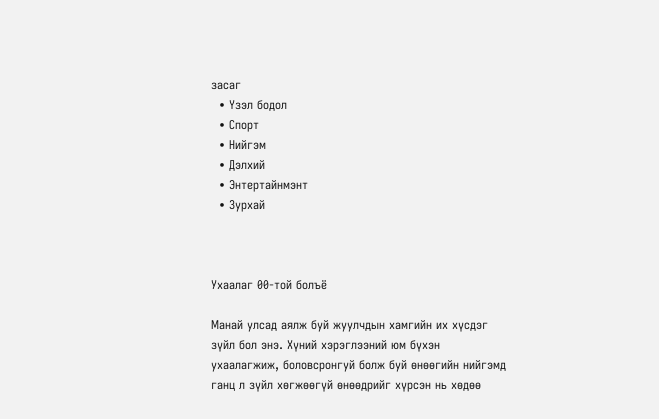засаг
  • Үзэл бодол
  • Спорт
  • Нийгэм
  • Дэлхий
  • Энтертайнмэнт
  • Зурхай



Ухаалаг 00-той болъё

Манай улсад аялж буй жуулчдын хамгийн их хүсдэг зүйл бол энэ. Хүний хэрэглээний юм бүхэн ухаалагжиж, боловсронгуй болж буй өнөөгийн нийгэмд ганц л зүйл хөгжөөгүй өнөөдрийг хүрсэн нь хөдөө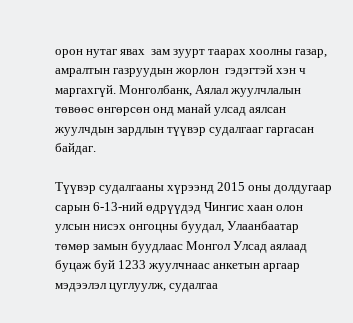орон нутаг явах  зам зуурт таарах хоолны газар, амралтын газруудын жорлон  гэдэгтэй хэн ч маргахгүй. Монголбанк, Аялал жуулчлалын төвөөс өнгөрсөн онд манай улсад аялсан жуулчдын зардлын түүвэр судалгааг гаргасан байдаг.

Түүвэр судалгааны хүрээнд 2015 оны долдугаар сарын 6-13-ний өдрүүдэд Чингис хаан олон улсын нисэх онгоцны буудал, Улаанбаатар төмөр замын буудлаас Монгол Улсад аялаад буцаж буй 1233 жуулчнаас анкетын аргаар мэдээлэл цуглуулж, судалгаа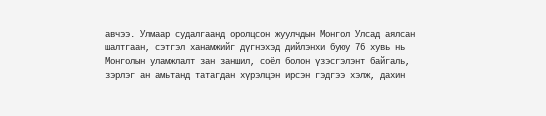авчээ. Улмаар судалгаанд оролцсон жуулчдын Монгол Улсад аялсан шалтгаан, сэтгэл ханамжийг дүгнэхэд дийлэнхи буюу 76 хувь нь Монголын уламжлалт зан заншил, соёл болон үзэсгэлэнт байгаль, зэрлэг ан амьтанд татагдан хүрэлцэн ирсэн гэдгээ хэлж, дахин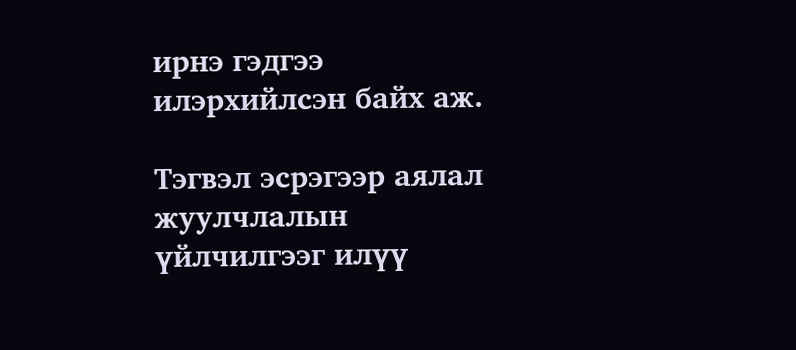ирнэ гэдгээ илэрхийлсэн байх аж.

Тэгвэл эсрэгээр аялал жуулчлалын үйлчилгээг илүү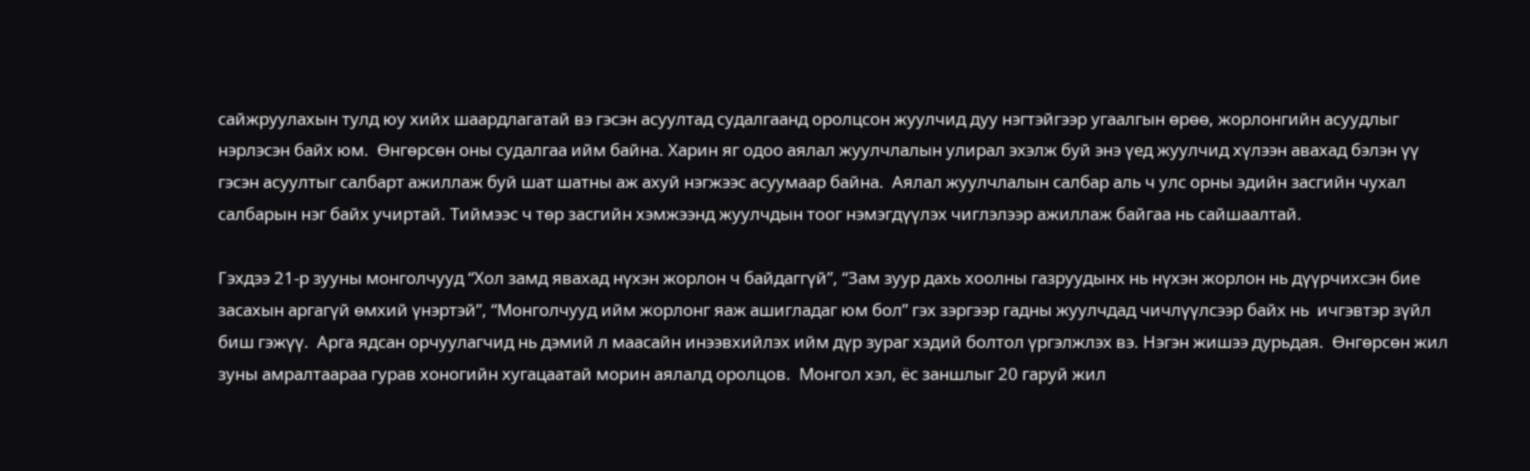сайжруулахын тулд юу хийх шаардлагатай вэ гэсэн асуултад судалгаанд оролцсон жуулчид дуу нэгтэйгээр угаалгын өрөө, жорлонгийн асуудлыг нэрлэсэн байх юм.  Өнгөрсөн оны судалгаа ийм байна. Харин яг одоо аялал жуулчлалын улирал эхэлж буй энэ үед жуулчид хүлээн авахад бэлэн үү гэсэн асуултыг салбарт ажиллаж буй шат шатны аж ахуй нэгжээс асуумаар байна.  Аялал жуулчлалын салбар аль ч улс орны эдийн засгийн чухал салбарын нэг байх учиртай. Тиймээс ч төр засгийн хэмжээнд жуулчдын тоог нэмэгдүүлэх чиглэлээр ажиллаж байгаа нь сайшаалтай.

Гэхдээ 21-р зууны монголчууд “Хол замд явахад нүхэн жорлон ч байдаггүй”, “Зам зуур дахь хоолны газруудынх нь нүхэн жорлон нь дүүрчихсэн бие засахын аргагүй өмхий үнэртэй”, “Монголчууд ийм жорлонг яаж ашигладаг юм бол” гэх зэргээр гадны жуулчдад чичлүүлсээр байх нь  ичгэвтэр зүйл биш гэжүү.  Арга ядсан орчуулагчид нь дэмий л маасайн инээвхийлэх ийм дүр зураг хэдий болтол үргэлжлэх вэ. Нэгэн жишээ дурьдая.  Өнгөрсөн жил зуны амралтаараа гурав хоногийн хугацаатай морин аялалд оролцов.  Монгол хэл, ёс заншлыг 20 гаруй жил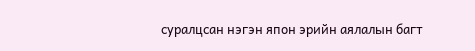суралцсан нэгэн япон эрийн аялалын багт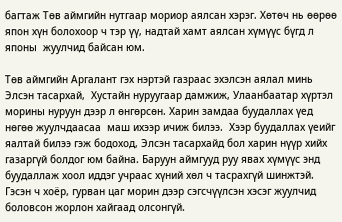багтаж Төв аймгийн нутгаар мориор аялсан хэрэг. Хөтөч нь өөрөө япон хүн болохоор ч тэр үү, надтай хамт аялсан хүмүүс бүгд л японы  жуулчид байсан юм.

Төв аймгийн Аргалант гэх нэртэй газраас эхэлсэн аялал минь Элсэн тасархай,  Хустайн нуруугаар дамжиж, Улаанбаатар хүртэл морины нуруун дээр л өнгөрсөн. Харин замдаа буудаллах үед нөгөө жуулчдаасаа  маш ихээр ичиж билээ.  Хээр буудаллах үеийг яалтай билээ гэж бодоход, Элсэн тасархайд бол харин нүүр хийх газаргүй болдог юм байна. Баруун аймгууд руу явах хүмүүс энд буудаллаж хоол иддэг учраас хүний хөл ч тасрахгүй шинжтэй. Гэсэн ч хоёр, гурван цаг морин дээр сэгсчүүлсэн хэсэг жуулчид боловсон жорлон хайгаад олсонгүй.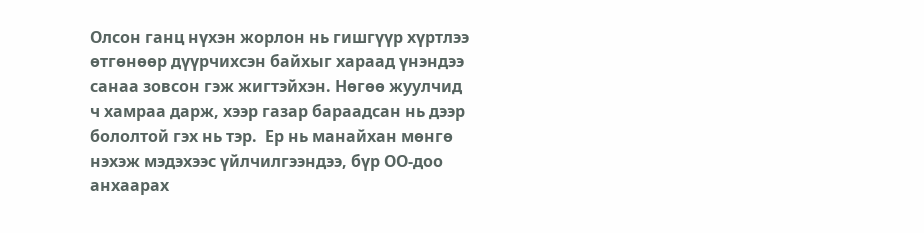Олсон ганц нүхэн жорлон нь гишгүүр хүртлээ өтгөнөөр дүүрчихсэн байхыг хараад үнэндээ санаа зовсон гэж жигтэйхэн. Нөгөө жуулчид ч хамраа дарж, хээр газар бараадсан нь дээр бололтой гэх нь тэр.  Ер нь манайхан мөнгө нэхэж мэдэхээс үйлчилгээндээ, бүр ОО-доо анхаарах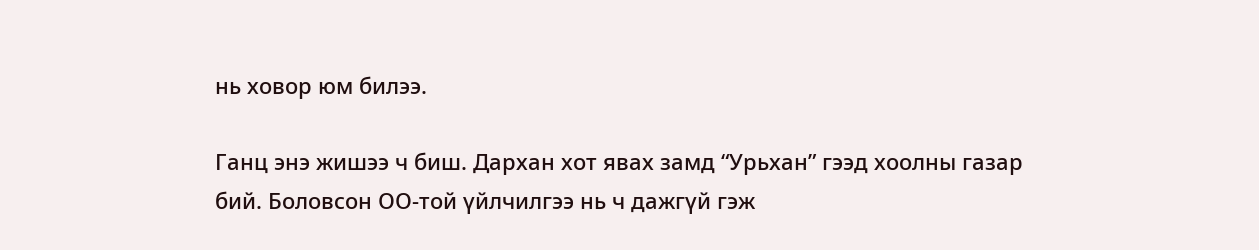нь ховор юм билээ.

Ганц энэ жишээ ч биш. Дархан хот явах замд “Урьхан” гээд хоолны газар бий. Боловсон ОО-той үйлчилгээ нь ч дажгүй гэж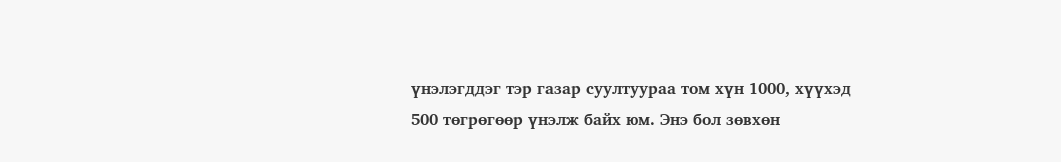үнэлэгддэг тэр газар суултуураа том хүн 1000, хүүхэд 500 төгрөгөөр үнэлж байх юм. Энэ бол зөвхөн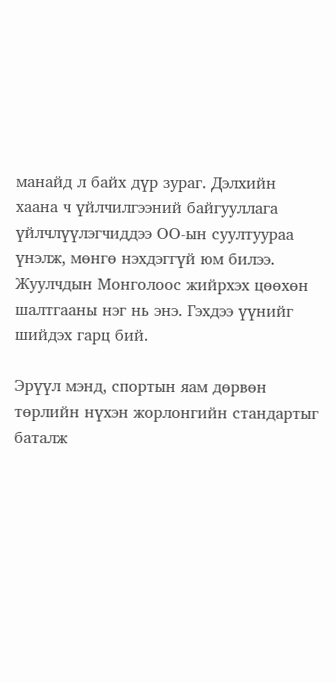манайд л байх дүр зураг. Дэлхийн хаана ч үйлчилгээний байгууллага үйлчлүүлэгчиддээ ОО-ын суултуураа үнэлж, мөнгө нэхдэггүй юм билээ. Жуулчдын Монголоос жийрхэх цөөхөн шалтгааны нэг нь энэ. Гэхдээ үүнийг шийдэх гарц бий.

Эрүүл мэнд, спортын яам дөрвөн төрлийн нүхэн жорлонгийн стандартыг баталж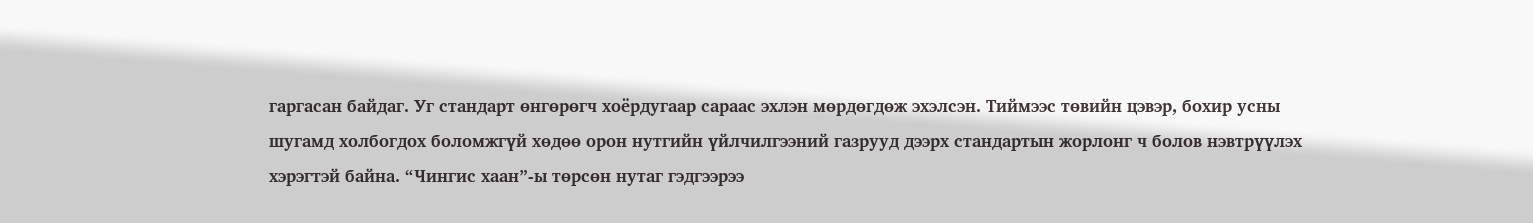гаргасан байдаг. Уг стандарт өнгөрөгч хоёрдугаар сараас эхлэн мөрдөгдөж эхэлсэн. Тиймээс төвийн цэвэр, бохир усны шугамд холбогдох боломжгүй хөдөө орон нутгийн үйлчилгээний газрууд дээрх стандартын жорлонг ч болов нэвтрүүлэх хэрэгтэй байна. “Чингис хаан”-ы төрсөн нутаг гэдгээрээ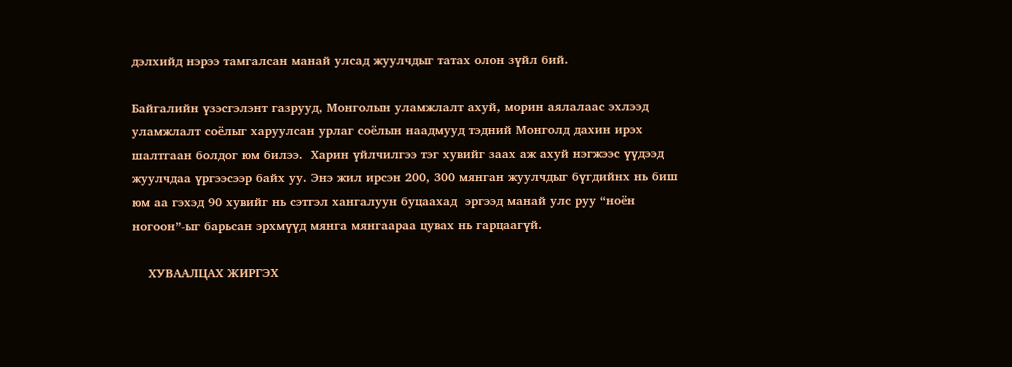дэлхийд нэрээ тамгалсан манай улсад жуулчдыг татах олон зүйл бий.

Байгалийн үзэсгэлэнт газрууд, Монголын уламжлалт ахуй, морин аялалаас эхлээд уламжлалт соёлыг харуулсан урлаг соёлын наадмууд тэдний Монголд дахин ирэх шалтгаан болдог юм билээ.  Харин үйлчилгээ тэг хувийг заах аж ахуй нэгжээс үүдээд жуулчдаа үргээсээр байх уу. Энэ жил ирсэн 200, 300 мянган жуулчдыг бүгдийнх нь биш юм аа гэхэд 90 хувийг нь сэтгэл хангалуун буцаахад  эргээд манай улс руу “ноён ногоон”-ыг барьсан эрхмүүд мянга мянгаараа цувах нь гарцаагүй.

    ХУВААЛЦАХ ЖИРГЭХ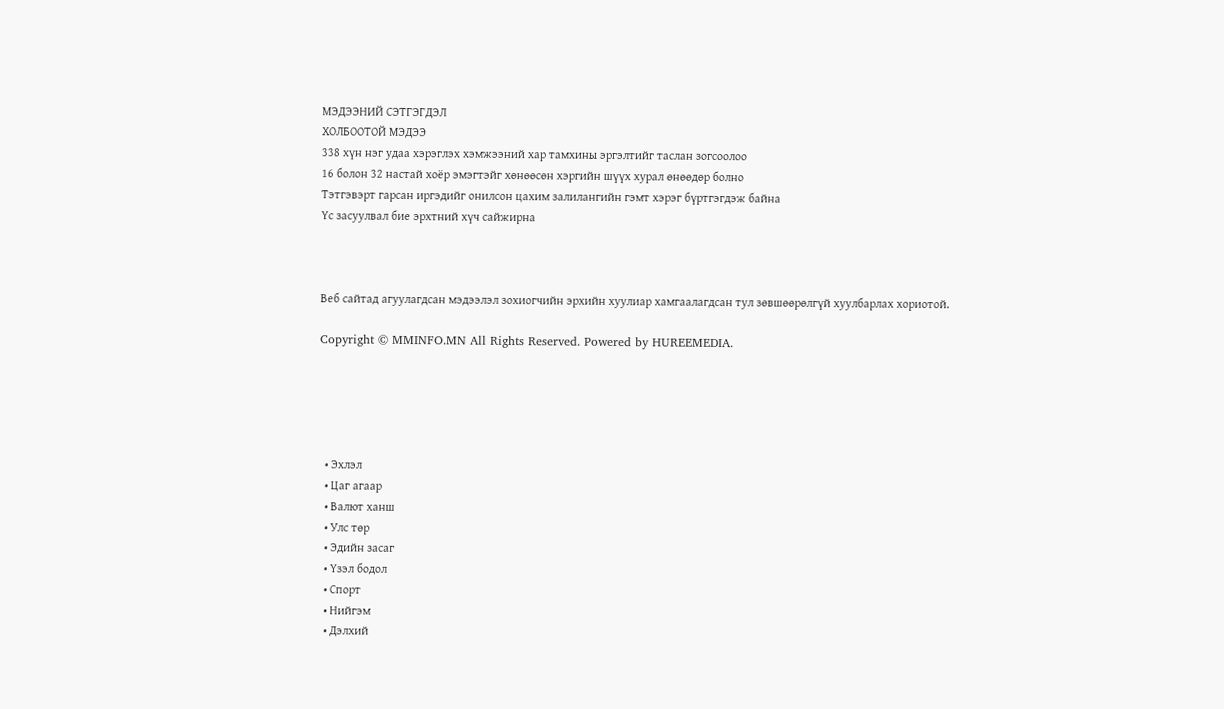МЭДЭЭНИЙ СЭТГЭГДЭЛ
ХОЛБООТОЙ МЭДЭЭ
338 хүн нэг удаа хэрэглэх хэмжээний хар тамхины эргэлтийг таслан зогсоолоо
16 болон 32 настай хоёр эмэгтэйг хөнөөсөн хэргийн шүүх хурал өнөөдөр болно
Тэтгэвэрт гарсан иргэдийг онилсон цахим залилангийн гэмт хэрэг бүртгэгдэж байна
Үс засуулвал бие эрхтний хүч сайжирна



Веб сайтад агуулагдсан мэдээлэл зохиогчийн эрхийн хуулиар хамгаалагдсан тул зөвшөөрөлгүй хуулбарлах хориотой.

Copyright © MMINFO.MN All Rights Reserved. Powered by HUREEMEDIA.





  • Эхлэл
  • Цаг агаар
  • Валют ханш
  • Улс төр
  • Эдийн засаг
  • Үзэл бодол
  • Спорт
  • Нийгэм
  • Дэлхий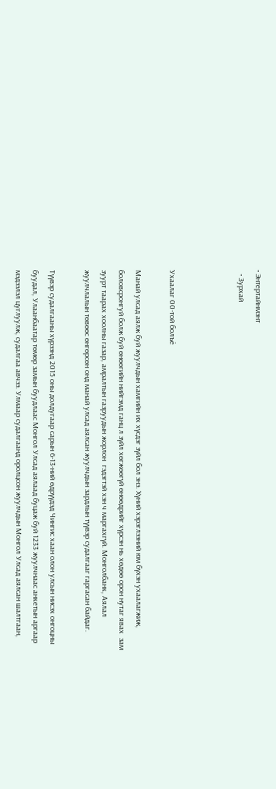• Энтертайнмэнт
  • Зурхай



Ухаалаг 00-той болъё

Манай улсад аялж буй жуулчдын хамгийн их хүсдэг зүйл бол энэ. Хүний хэрэглээний юм бүхэн ухаалагжиж, боловсронгуй болж буй өнөөгийн нийгэмд ганц л зүйл хөгжөөгүй өнөөдрийг хүрсэн нь хөдөө орон нутаг явах  зам зуурт таарах хоолны газар, амралтын газруудын жорлон  гэдэгтэй хэн ч маргахгүй. Монголбанк, Аялал жуулчлалын төвөөс өнгөрсөн онд манай улсад аялсан жуулчдын зардлын түүвэр судалгааг гаргасан байдаг.

Түүвэр судалгааны хүрээнд 2015 оны долдугаар сарын 6-13-ний өдрүүдэд Чингис хаан олон улсын нисэх онгоцны буудал, Улаанбаатар төмөр замын буудлаас Монгол Улсад аялаад буцаж буй 1233 жуулчнаас анкетын аргаар мэдээлэл цуглуулж, судалгаа авчээ. Улмаар судалгаанд оролцсон жуулчдын Монгол Улсад аялсан шалтгаан,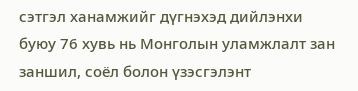сэтгэл ханамжийг дүгнэхэд дийлэнхи буюу 76 хувь нь Монголын уламжлалт зан заншил, соёл болон үзэсгэлэнт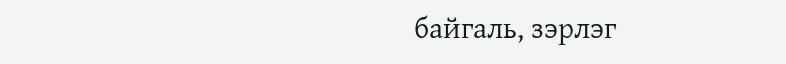байгаль, зэрлэг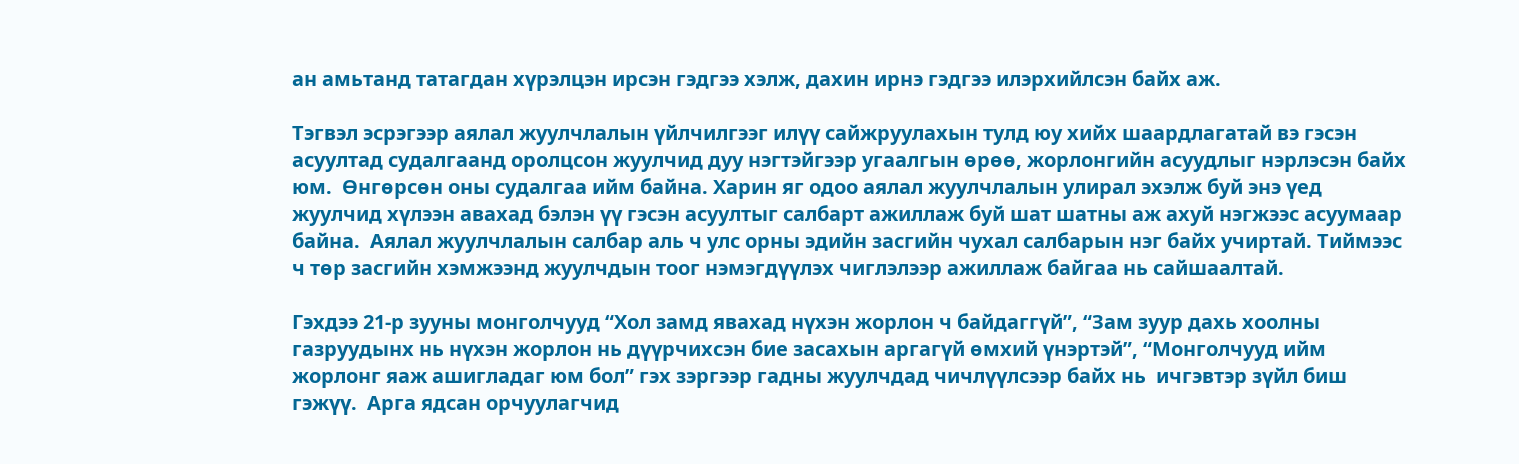ан амьтанд татагдан хүрэлцэн ирсэн гэдгээ хэлж, дахин ирнэ гэдгээ илэрхийлсэн байх аж.

Тэгвэл эсрэгээр аялал жуулчлалын үйлчилгээг илүү сайжруулахын тулд юу хийх шаардлагатай вэ гэсэн асуултад судалгаанд оролцсон жуулчид дуу нэгтэйгээр угаалгын өрөө, жорлонгийн асуудлыг нэрлэсэн байх юм.  Өнгөрсөн оны судалгаа ийм байна. Харин яг одоо аялал жуулчлалын улирал эхэлж буй энэ үед жуулчид хүлээн авахад бэлэн үү гэсэн асуултыг салбарт ажиллаж буй шат шатны аж ахуй нэгжээс асуумаар байна.  Аялал жуулчлалын салбар аль ч улс орны эдийн засгийн чухал салбарын нэг байх учиртай. Тиймээс ч төр засгийн хэмжээнд жуулчдын тоог нэмэгдүүлэх чиглэлээр ажиллаж байгаа нь сайшаалтай.

Гэхдээ 21-р зууны монголчууд “Хол замд явахад нүхэн жорлон ч байдаггүй”, “Зам зуур дахь хоолны газруудынх нь нүхэн жорлон нь дүүрчихсэн бие засахын аргагүй өмхий үнэртэй”, “Монголчууд ийм жорлонг яаж ашигладаг юм бол” гэх зэргээр гадны жуулчдад чичлүүлсээр байх нь  ичгэвтэр зүйл биш гэжүү.  Арга ядсан орчуулагчид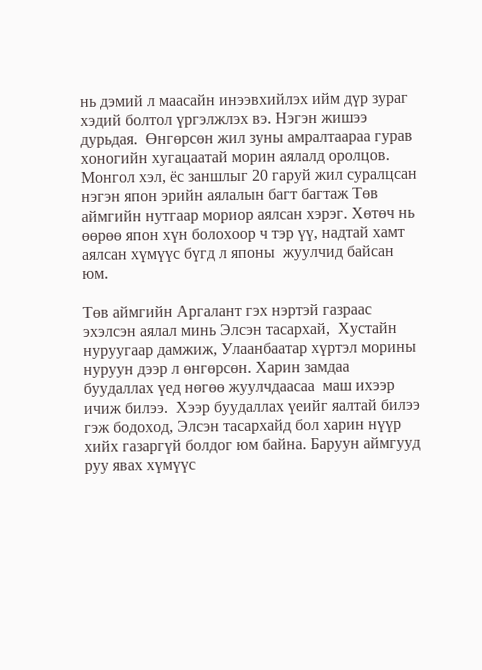нь дэмий л маасайн инээвхийлэх ийм дүр зураг хэдий болтол үргэлжлэх вэ. Нэгэн жишээ дурьдая.  Өнгөрсөн жил зуны амралтаараа гурав хоногийн хугацаатай морин аялалд оролцов.  Монгол хэл, ёс заншлыг 20 гаруй жил суралцсан нэгэн япон эрийн аялалын багт багтаж Төв аймгийн нутгаар мориор аялсан хэрэг. Хөтөч нь өөрөө япон хүн болохоор ч тэр үү, надтай хамт аялсан хүмүүс бүгд л японы  жуулчид байсан юм.

Төв аймгийн Аргалант гэх нэртэй газраас эхэлсэн аялал минь Элсэн тасархай,  Хустайн нуруугаар дамжиж, Улаанбаатар хүртэл морины нуруун дээр л өнгөрсөн. Харин замдаа буудаллах үед нөгөө жуулчдаасаа  маш ихээр ичиж билээ.  Хээр буудаллах үеийг яалтай билээ гэж бодоход, Элсэн тасархайд бол харин нүүр хийх газаргүй болдог юм байна. Баруун аймгууд руу явах хүмүүс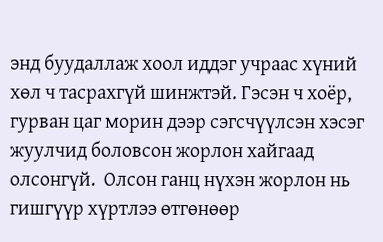энд буудаллаж хоол иддэг учраас хүний хөл ч тасрахгүй шинжтэй. Гэсэн ч хоёр, гурван цаг морин дээр сэгсчүүлсэн хэсэг жуулчид боловсон жорлон хайгаад олсонгүй.  Олсон ганц нүхэн жорлон нь гишгүүр хүртлээ өтгөнөөр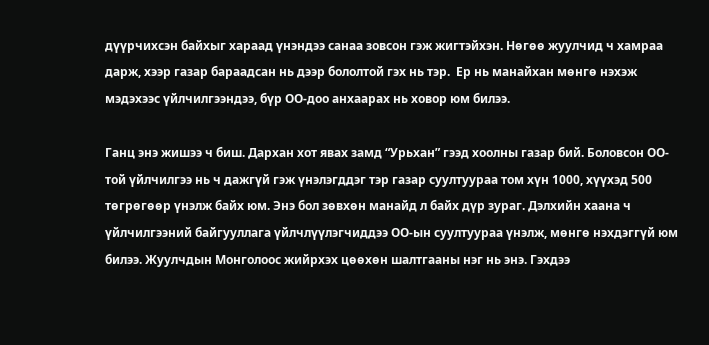дүүрчихсэн байхыг хараад үнэндээ санаа зовсон гэж жигтэйхэн. Нөгөө жуулчид ч хамраа дарж, хээр газар бараадсан нь дээр бололтой гэх нь тэр.  Ер нь манайхан мөнгө нэхэж мэдэхээс үйлчилгээндээ, бүр ОО-доо анхаарах нь ховор юм билээ.

Ганц энэ жишээ ч биш. Дархан хот явах замд “Урьхан” гээд хоолны газар бий. Боловсон ОО-той үйлчилгээ нь ч дажгүй гэж үнэлэгддэг тэр газар суултуураа том хүн 1000, хүүхэд 500 төгрөгөөр үнэлж байх юм. Энэ бол зөвхөн манайд л байх дүр зураг. Дэлхийн хаана ч үйлчилгээний байгууллага үйлчлүүлэгчиддээ ОО-ын суултуураа үнэлж, мөнгө нэхдэггүй юм билээ. Жуулчдын Монголоос жийрхэх цөөхөн шалтгааны нэг нь энэ. Гэхдээ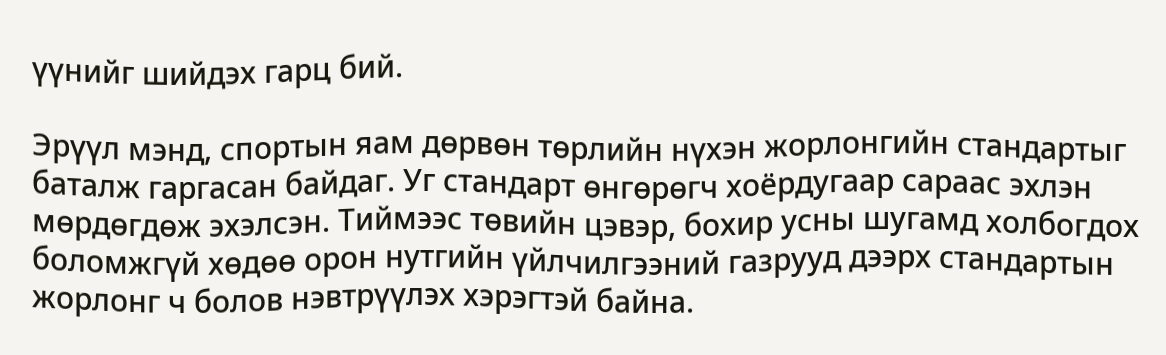үүнийг шийдэх гарц бий.

Эрүүл мэнд, спортын яам дөрвөн төрлийн нүхэн жорлонгийн стандартыг баталж гаргасан байдаг. Уг стандарт өнгөрөгч хоёрдугаар сараас эхлэн мөрдөгдөж эхэлсэн. Тиймээс төвийн цэвэр, бохир усны шугамд холбогдох боломжгүй хөдөө орон нутгийн үйлчилгээний газрууд дээрх стандартын жорлонг ч болов нэвтрүүлэх хэрэгтэй байна.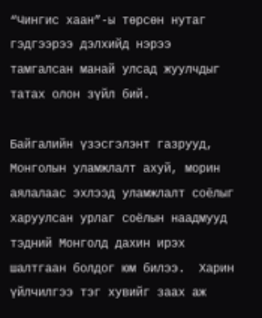“Чингис хаан”-ы төрсөн нутаг гэдгээрээ дэлхийд нэрээ тамгалсан манай улсад жуулчдыг татах олон зүйл бий.

Байгалийн үзэсгэлэнт газрууд, Монголын уламжлалт ахуй, морин аялалаас эхлээд уламжлалт соёлыг харуулсан урлаг соёлын наадмууд тэдний Монголд дахин ирэх шалтгаан болдог юм билээ.  Харин үйлчилгээ тэг хувийг заах аж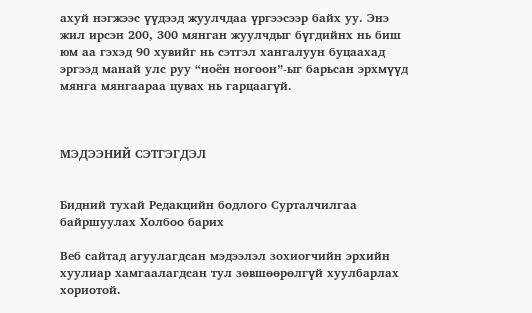ахуй нэгжээс үүдээд жуулчдаа үргээсээр байх уу. Энэ жил ирсэн 200, 300 мянган жуулчдыг бүгдийнх нь биш юм аа гэхэд 90 хувийг нь сэтгэл хангалуун буцаахад  эргээд манай улс руу “ноён ногоон”-ыг барьсан эрхмүүд мянга мянгаараа цувах нь гарцаагүй.



МЭДЭЭНИЙ СЭТГЭГДЭЛ


Бидний тухай Редакцийн бодлого Сурталчилгаа байршуулах Холбоо барих

Веб сайтад агуулагдсан мэдээлэл зохиогчийн эрхийн хуулиар хамгаалагдсан тул зөвшөөрөлгүй хуулбарлах хориотой.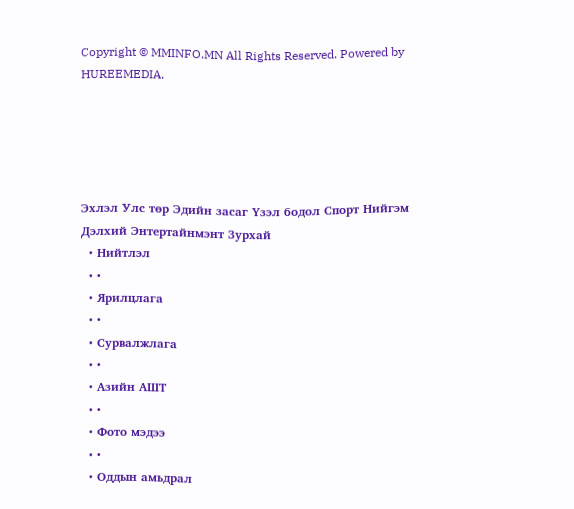Copyright © MMINFO.MN All Rights Reserved. Powered by HUREEMEDIA.





Эхлэл Улс төр Эдийн засаг Үзэл бодол Спорт Нийгэм Дэлхий Энтертайнмэнт Зурхай
  • Нийтлэл
  • •
  • Ярилцлага
  • •
  • Сурвалжлага
  • •
  • Азийн АШТ
  • •
  • Фото мэдээ
  • •
  • Оддын амьдрал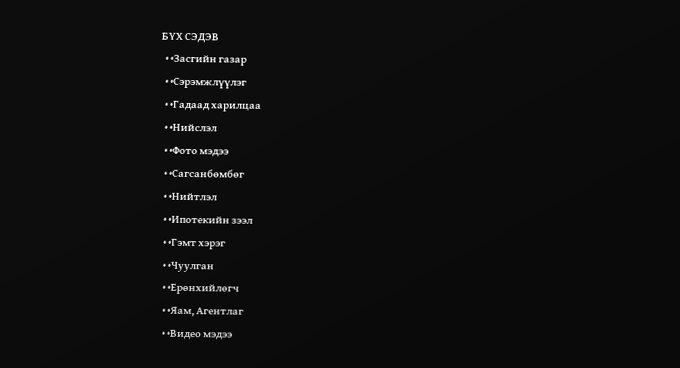БҮХ СЭДЭВ
  • •Засгийн газар
  • •Сэрэмжлүүлэг
  • •Гадаад харилцаа
  • •Нийслэл
  • •Фото мэдээ
  • •Сагсанбөмбөг
  • •Нийтлэл
  • •Ипотекийн зээл
  • •Гэмт хэрэг
  • •Чуулган
  • •Ерөнхийлөгч
  • •Яам, Агентлаг
  • •Видео мэдээ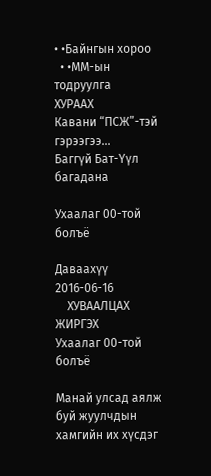• •Байнгын хороо
  • •ММ-ын тодруулга
ХУРААХ
Кавани “ПСЖ”-тэй гэрээгээ...
Баггүй Бат-Үүл багадана

Ухаалаг 00-той болъё

Даваахүү 2016-06-16
    ХУВААЛЦАХ ЖИРГЭХ
Ухаалаг 00-той болъё

Манай улсад аялж буй жуулчдын хамгийн их хүсдэг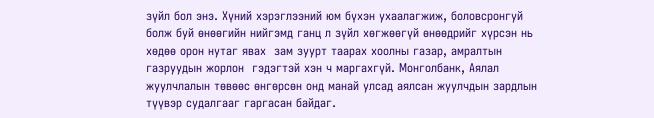зүйл бол энэ. Хүний хэрэглээний юм бүхэн ухаалагжиж, боловсронгуй болж буй өнөөгийн нийгэмд ганц л зүйл хөгжөөгүй өнөөдрийг хүрсэн нь хөдөө орон нутаг явах  зам зуурт таарах хоолны газар, амралтын газруудын жорлон  гэдэгтэй хэн ч маргахгүй. Монголбанк, Аялал жуулчлалын төвөөс өнгөрсөн онд манай улсад аялсан жуулчдын зардлын түүвэр судалгааг гаргасан байдаг.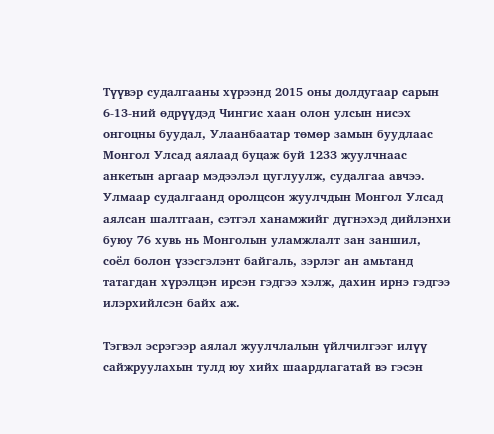Түүвэр судалгааны хүрээнд 2015 оны долдугаар сарын 6-13-ний өдрүүдэд Чингис хаан олон улсын нисэх онгоцны буудал, Улаанбаатар төмөр замын буудлаас Монгол Улсад аялаад буцаж буй 1233 жуулчнаас анкетын аргаар мэдээлэл цуглуулж, судалгаа авчээ. Улмаар судалгаанд оролцсон жуулчдын Монгол Улсад аялсан шалтгаан, сэтгэл ханамжийг дүгнэхэд дийлэнхи буюу 76 хувь нь Монголын уламжлалт зан заншил, соёл болон үзэсгэлэнт байгаль, зэрлэг ан амьтанд татагдан хүрэлцэн ирсэн гэдгээ хэлж, дахин ирнэ гэдгээ илэрхийлсэн байх аж.

Тэгвэл эсрэгээр аялал жуулчлалын үйлчилгээг илүү сайжруулахын тулд юу хийх шаардлагатай вэ гэсэн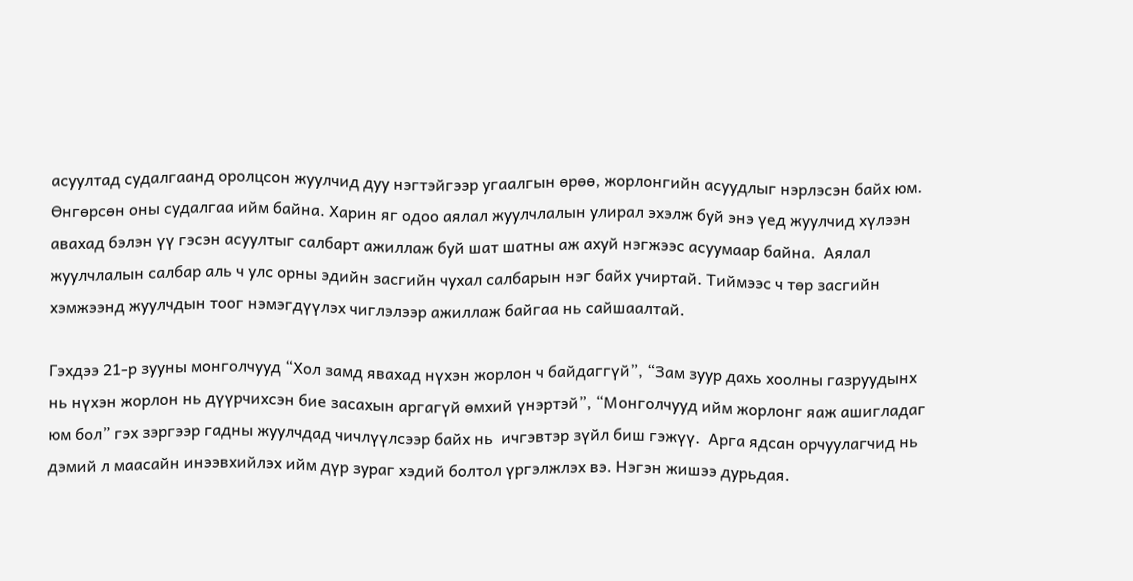асуултад судалгаанд оролцсон жуулчид дуу нэгтэйгээр угаалгын өрөө, жорлонгийн асуудлыг нэрлэсэн байх юм.  Өнгөрсөн оны судалгаа ийм байна. Харин яг одоо аялал жуулчлалын улирал эхэлж буй энэ үед жуулчид хүлээн авахад бэлэн үү гэсэн асуултыг салбарт ажиллаж буй шат шатны аж ахуй нэгжээс асуумаар байна.  Аялал жуулчлалын салбар аль ч улс орны эдийн засгийн чухал салбарын нэг байх учиртай. Тиймээс ч төр засгийн хэмжээнд жуулчдын тоог нэмэгдүүлэх чиглэлээр ажиллаж байгаа нь сайшаалтай.

Гэхдээ 21-р зууны монголчууд “Хол замд явахад нүхэн жорлон ч байдаггүй”, “Зам зуур дахь хоолны газруудынх нь нүхэн жорлон нь дүүрчихсэн бие засахын аргагүй өмхий үнэртэй”, “Монголчууд ийм жорлонг яаж ашигладаг юм бол” гэх зэргээр гадны жуулчдад чичлүүлсээр байх нь  ичгэвтэр зүйл биш гэжүү.  Арга ядсан орчуулагчид нь дэмий л маасайн инээвхийлэх ийм дүр зураг хэдий болтол үргэлжлэх вэ. Нэгэн жишээ дурьдая.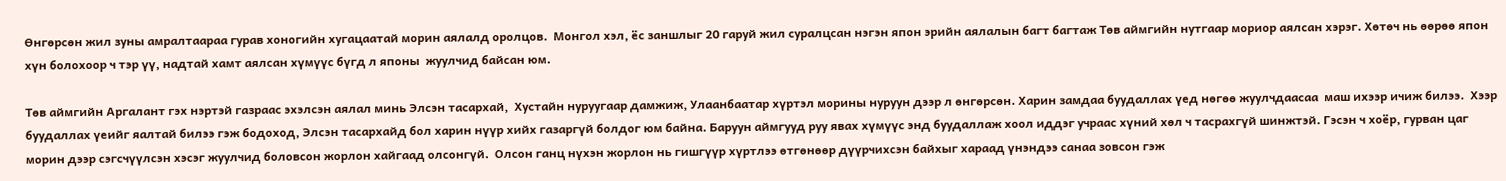Өнгөрсөн жил зуны амралтаараа гурав хоногийн хугацаатай морин аялалд оролцов.  Монгол хэл, ёс заншлыг 20 гаруй жил суралцсан нэгэн япон эрийн аялалын багт багтаж Төв аймгийн нутгаар мориор аялсан хэрэг. Хөтөч нь өөрөө япон хүн болохоор ч тэр үү, надтай хамт аялсан хүмүүс бүгд л японы  жуулчид байсан юм.

Төв аймгийн Аргалант гэх нэртэй газраас эхэлсэн аялал минь Элсэн тасархай,  Хустайн нуруугаар дамжиж, Улаанбаатар хүртэл морины нуруун дээр л өнгөрсөн. Харин замдаа буудаллах үед нөгөө жуулчдаасаа  маш ихээр ичиж билээ.  Хээр буудаллах үеийг яалтай билээ гэж бодоход, Элсэн тасархайд бол харин нүүр хийх газаргүй болдог юм байна. Баруун аймгууд руу явах хүмүүс энд буудаллаж хоол иддэг учраас хүний хөл ч тасрахгүй шинжтэй. Гэсэн ч хоёр, гурван цаг морин дээр сэгсчүүлсэн хэсэг жуулчид боловсон жорлон хайгаад олсонгүй.  Олсон ганц нүхэн жорлон нь гишгүүр хүртлээ өтгөнөөр дүүрчихсэн байхыг хараад үнэндээ санаа зовсон гэж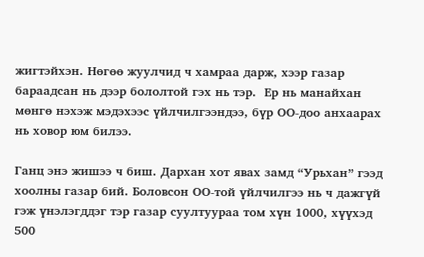жигтэйхэн. Нөгөө жуулчид ч хамраа дарж, хээр газар бараадсан нь дээр бололтой гэх нь тэр.  Ер нь манайхан мөнгө нэхэж мэдэхээс үйлчилгээндээ, бүр ОО-доо анхаарах нь ховор юм билээ.

Ганц энэ жишээ ч биш. Дархан хот явах замд “Урьхан” гээд хоолны газар бий. Боловсон ОО-той үйлчилгээ нь ч дажгүй гэж үнэлэгддэг тэр газар суултуураа том хүн 1000, хүүхэд 500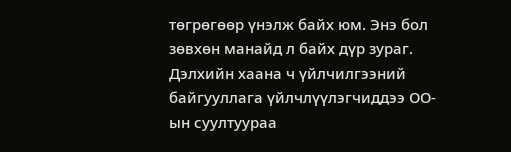төгрөгөөр үнэлж байх юм. Энэ бол зөвхөн манайд л байх дүр зураг. Дэлхийн хаана ч үйлчилгээний байгууллага үйлчлүүлэгчиддээ ОО-ын суултуураа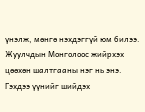үнэлж, мөнгө нэхдэггүй юм билээ. Жуулчдын Монголоос жийрхэх цөөхөн шалтгааны нэг нь энэ. Гэхдээ үүнийг шийдэх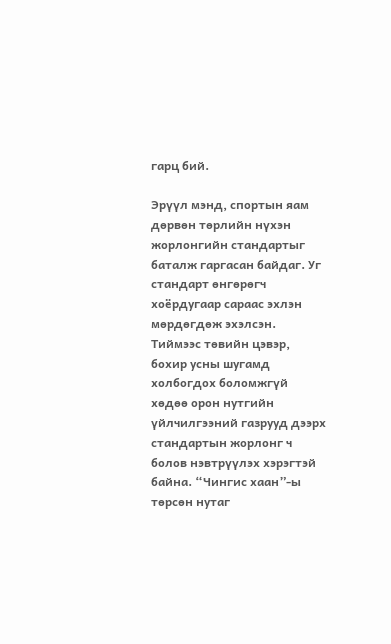гарц бий.

Эрүүл мэнд, спортын яам дөрвөн төрлийн нүхэн жорлонгийн стандартыг баталж гаргасан байдаг. Уг стандарт өнгөрөгч хоёрдугаар сараас эхлэн мөрдөгдөж эхэлсэн. Тиймээс төвийн цэвэр, бохир усны шугамд холбогдох боломжгүй хөдөө орон нутгийн үйлчилгээний газрууд дээрх стандартын жорлонг ч болов нэвтрүүлэх хэрэгтэй байна. “Чингис хаан”-ы төрсөн нутаг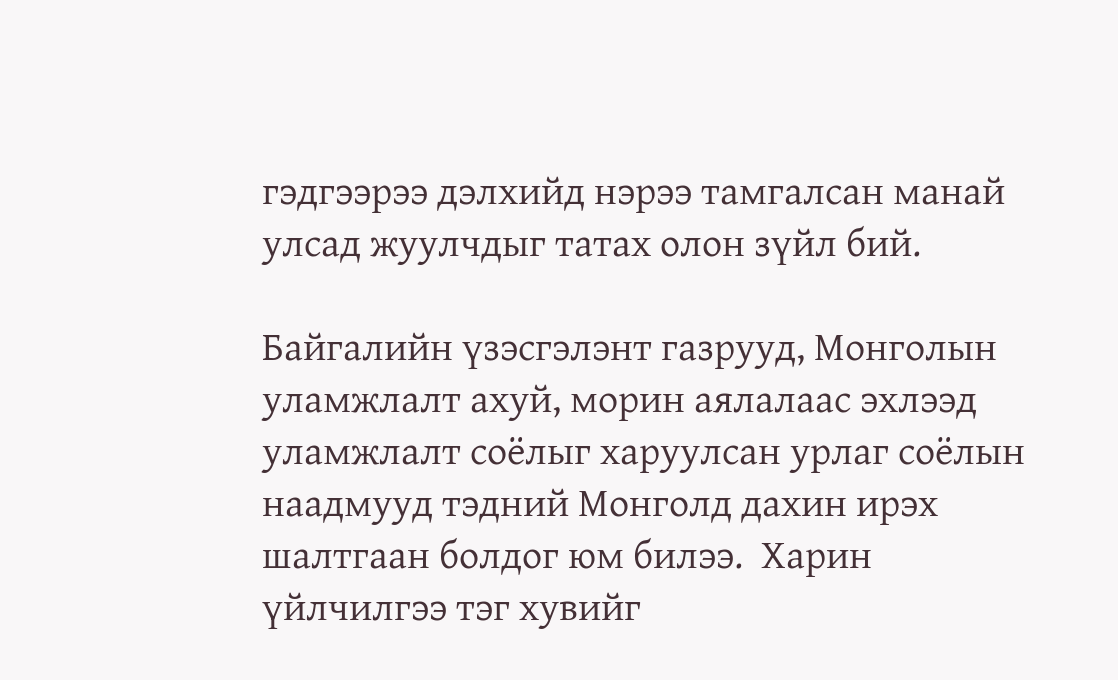гэдгээрээ дэлхийд нэрээ тамгалсан манай улсад жуулчдыг татах олон зүйл бий.

Байгалийн үзэсгэлэнт газрууд, Монголын уламжлалт ахуй, морин аялалаас эхлээд уламжлалт соёлыг харуулсан урлаг соёлын наадмууд тэдний Монголд дахин ирэх шалтгаан болдог юм билээ.  Харин үйлчилгээ тэг хувийг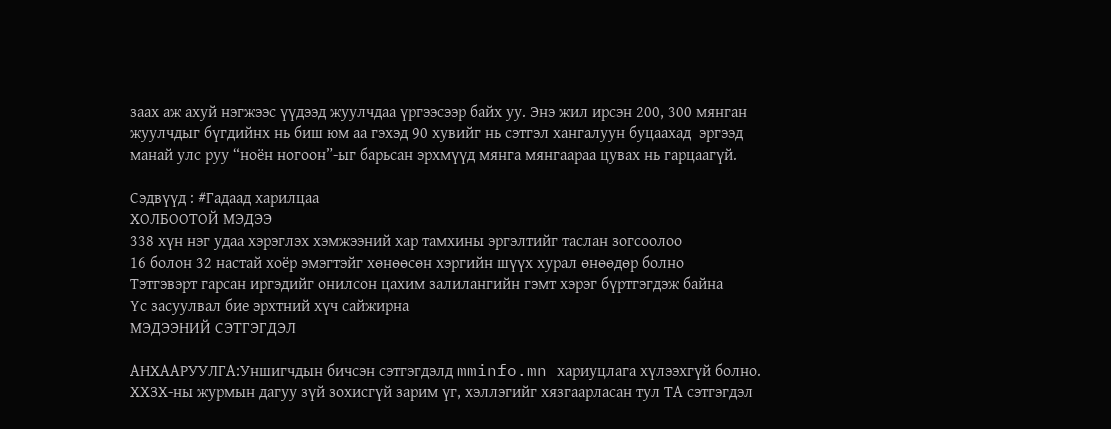заах аж ахуй нэгжээс үүдээд жуулчдаа үргээсээр байх уу. Энэ жил ирсэн 200, 300 мянган жуулчдыг бүгдийнх нь биш юм аа гэхэд 90 хувийг нь сэтгэл хангалуун буцаахад  эргээд манай улс руу “ноён ногоон”-ыг барьсан эрхмүүд мянга мянгаараа цувах нь гарцаагүй.

Сэдвүүд : #Гадаад харилцаа
ХОЛБООТОЙ МЭДЭЭ
338 хүн нэг удаа хэрэглэх хэмжээний хар тамхины эргэлтийг таслан зогсоолоо
16 болон 32 настай хоёр эмэгтэйг хөнөөсөн хэргийн шүүх хурал өнөөдөр болно
Тэтгэвэрт гарсан иргэдийг онилсон цахим залилангийн гэмт хэрэг бүртгэгдэж байна
Үс засуулвал бие эрхтний хүч сайжирна
МЭДЭЭНИЙ СЭТГЭГДЭЛ

АНХААРУУЛГА:Уншигчдын бичсэн сэтгэгдэлд mminfo.mn хариуцлага хүлээхгүй болно. ХХЗХ-ны журмын дагуу зүй зохисгүй зарим үг, хэллэгийг хязгаарласан тул ТА сэтгэгдэл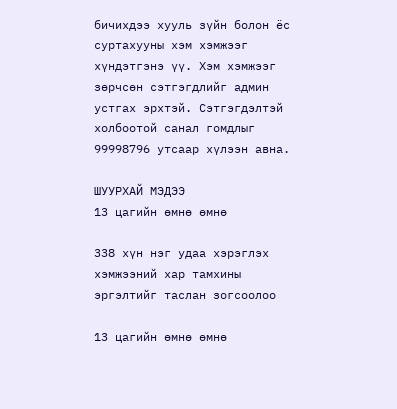бичихдээ хууль зүйн болон ёс суртахууны хэм хэмжээг хүндэтгэнэ үү. Хэм хэмжээг зөрчсөн сэтгэгдлийг админ устгах эрхтэй. Сэтгэгдэлтэй холбоотой санал гомдлыг 99998796 утсаар хүлээн авна.

ШУУРХАЙ МЭДЭЭ
13 цагийн өмнө өмнө

338 хүн нэг удаа хэрэглэх хэмжээний хар тамхины эргэлтийг таслан зогсоолоо

13 цагийн өмнө өмнө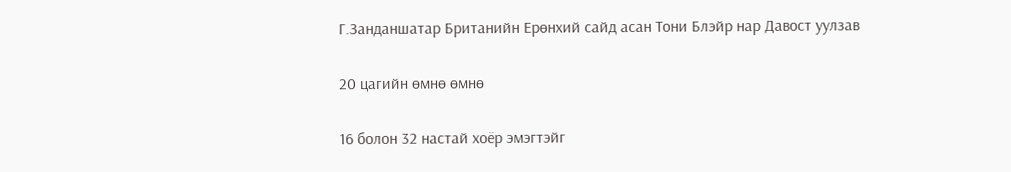Г.Занданшатар Британийн Ерөнхий сайд асан Тони Блэйр нар Давост уулзав

20 цагийн өмнө өмнө

16 болон 32 настай хоёр эмэгтэйг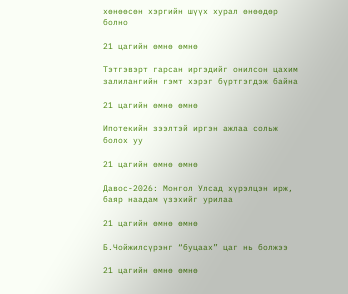хөнөөсөн хэргийн шүүх хурал өнөөдөр болно

21 цагийн өмнө өмнө

Тэтгэвэрт гарсан иргэдийг онилсон цахим залилангийн гэмт хэрэг бүртгэгдэж байна

21 цагийн өмнө өмнө

Ипотекийн зээлтэй иргэн ажлаа сольж болох уу

21 цагийн өмнө өмнө

Давос-2026: Монгол Улсад хүрэлцэн ирж, баяр наадам үзэхийг урилаа

21 цагийн өмнө өмнө

Б.Чойжилсүрэнг “буцаах” цаг нь болжээ

21 цагийн өмнө өмнө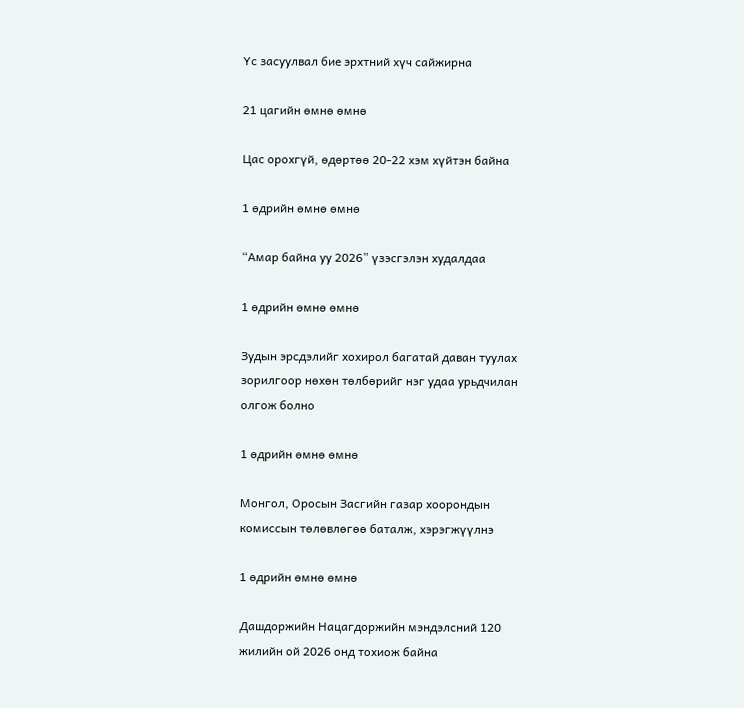Үс засуулвал бие эрхтний хүч сайжирна

21 цагийн өмнө өмнө

Цас орохгүй, өдөртөө 20-22 хэм хүйтэн байна

1 өдрийн өмнө өмнө

“Амар байна уу 2026” үзэсгэлэн худалдаа

1 өдрийн өмнө өмнө

Зудын эрсдэлийг хохирол багатай даван туулах зорилгоор нөхөн төлбөрийг нэг удаа урьдчилан олгож болно

1 өдрийн өмнө өмнө

Монгол, Оросын Засгийн газар хоорондын комиссын төлөвлөгөө баталж, хэрэгжүүлнэ

1 өдрийн өмнө өмнө

Дашдоржийн Нацагдоржийн мэндэлсний 120 жилийн ой 2026 онд тохиож байна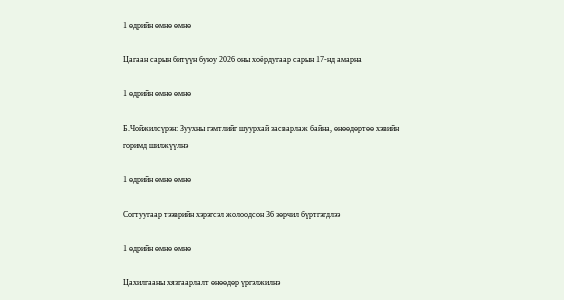1 өдрийн өмнө өмнө

Цагаан сарын битүүн буюу 2026 оны хоёрдугаар сарын 17-нд амарна

1 өдрийн өмнө өмнө

Б.Чойжилсүрэн: Зуухны гэмтлийг шуурхай засварлаж байна, өнөөдөртөө хэвийн горимд шилжүүлнэ

1 өдрийн өмнө өмнө

Согтуугаар тээврийн хэрэгсэл жолоодсон 36 зөрчил бүртгэгдлээ

1 өдрийн өмнө өмнө

Цахилгааны хязгаарлалт өнөөдөр үргэлжилнэ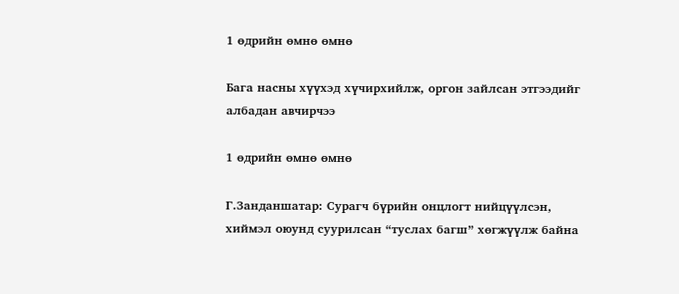1 өдрийн өмнө өмнө

Бага насны хүүхэд хүчирхийлж, оргон зайлсан этгээдийг албадан авчирчээ

1 өдрийн өмнө өмнө

Г.Занданшатар: Сурагч бүрийн онцлогт нийцүүлсэн, хиймэл оюунд суурилсан “туслах багш” хөгжүүлж байна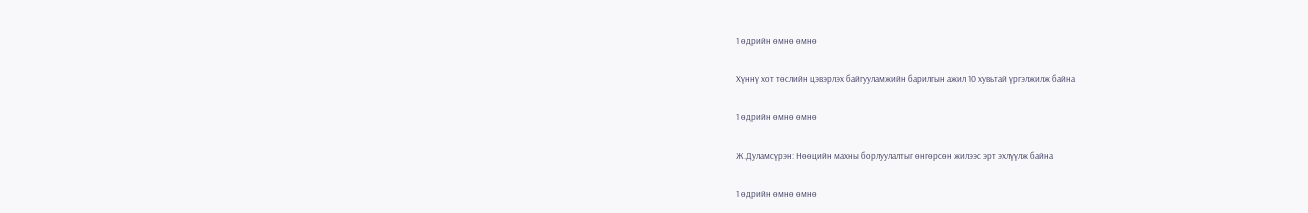1 өдрийн өмнө өмнө

Хүннү хот төслийн цэвэрлэх байгууламжийн барилгын ажил 10 хувьтай үргэлжилж байна

1 өдрийн өмнө өмнө

Ж.Дуламсүрэн: Нөөцийн махны борлуулалтыг өнгөрсөн жилээс эрт эхлүүлж байна

1 өдрийн өмнө өмнө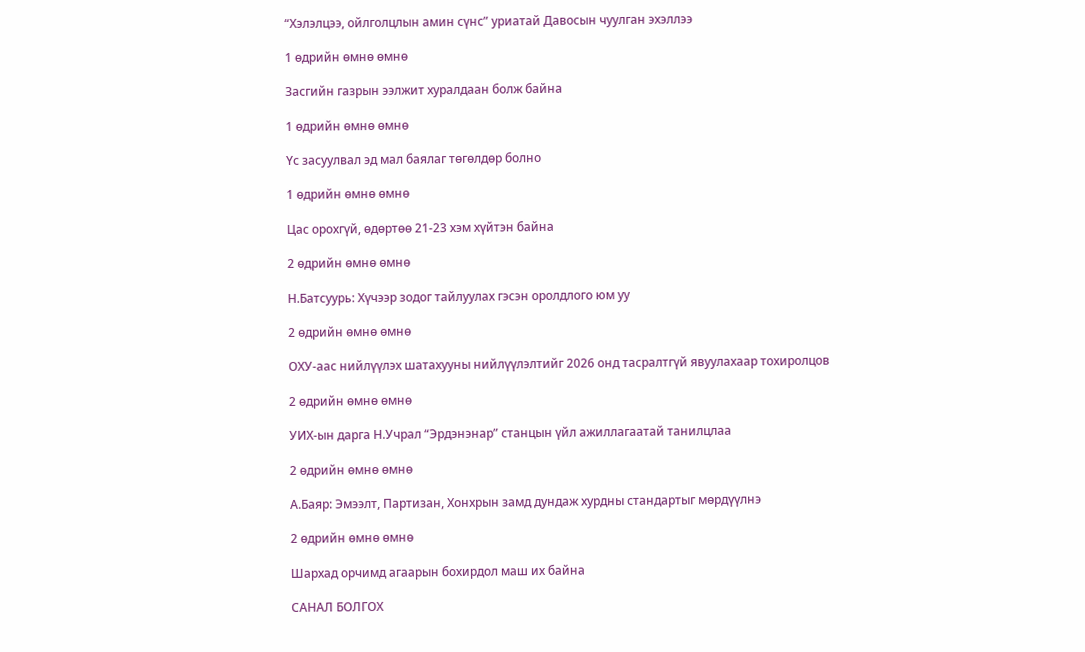“Хэлэлцээ, ойлголцлын амин сүнс” уриатай Давосын чуулган эхэллээ

1 өдрийн өмнө өмнө

Засгийн газрын ээлжит хуралдаан болж байна

1 өдрийн өмнө өмнө

Үс засуулвал эд мал баялаг төгөлдөр болно

1 өдрийн өмнө өмнө

Цас орохгүй, өдөртөө 21-23 хэм хүйтэн байна

2 өдрийн өмнө өмнө

Н.Батсуурь: Хүчээр зодог тайлуулах гэсэн оролдлого юм уу

2 өдрийн өмнө өмнө

ОХУ-аас нийлүүлэх шатахууны нийлүүлэлтийг 2026 онд тасралтгүй явуулахаар тохиролцов

2 өдрийн өмнө өмнө

УИХ-ын дарга Н.Учрал “Эрдэнэнар” станцын үйл ажиллагаатай танилцлаа

2 өдрийн өмнө өмнө

А.Баяр: Эмээлт, Партизан, Хонхрын замд дундаж хурдны стандартыг мөрдүүлнэ

2 өдрийн өмнө өмнө

Шархад орчимд агаарын бохирдол маш их байна

САНАЛ БОЛГОХ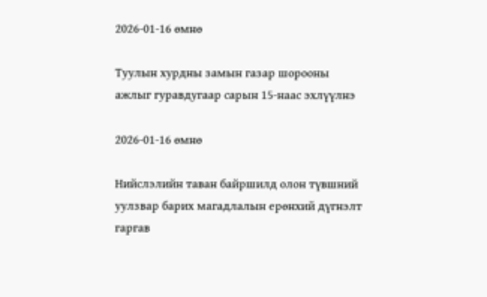2026-01-16 өмнө

Туулын хурдны замын газар шорооны ажлыг гуравдугаар сарын 15-наас эхлүүлнэ

2026-01-16 өмнө

Нийслэлийн таван байршилд олон түвшний уулзвар барих магадлалын ерөнхий дүгнэлт гаргав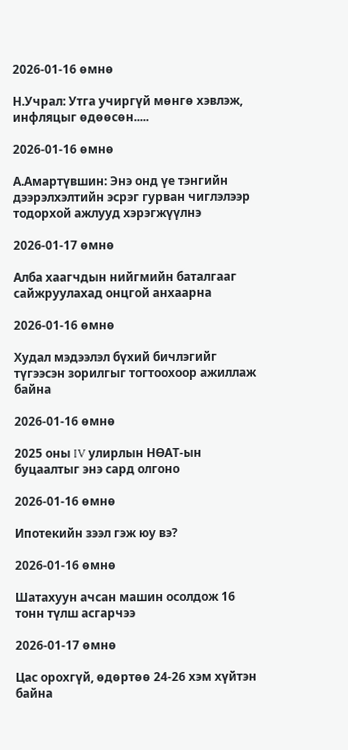2026-01-16 өмнө

Н.Учрал: Утга учиргүй мөнгө хэвлэж, инфляцыг өдөөсөн.....

2026-01-16 өмнө

А.Амартүвшин: Энэ онд үе тэнгийн дээрэлхэлтийн эсрэг гурван чиглэлээр тодорхой ажлууд хэрэгжүүлнэ

2026-01-17 өмнө

Алба хаагчдын нийгмийн баталгааг сайжруулахад онцгой анхаарна

2026-01-16 өмнө

Худал мэдээлэл бүхий бичлэгийг түгээсэн зорилгыг тогтоохоор ажиллаж байна

2026-01-16 өмнө

2025 оны IV улирлын НӨАТ-ын буцаалтыг энэ сард олгоно

2026-01-16 өмнө

Ипотекийн зээл гэж юу вэ?

2026-01-16 өмнө

Шатахуун ачсан машин осолдож 16 тонн түлш асгарчээ

2026-01-17 өмнө

Цас орохгүй, өдөртөө 24-26 хэм хүйтэн байна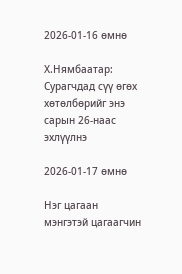2026-01-16 өмнө

Х.Нямбаатар: Сурагчдад сүү өгөх хөтөлбөрийг энэ сарын 26-наас эхлүүлнэ

2026-01-17 өмнө

Нэг цагаан мэнгэтэй цагаагчин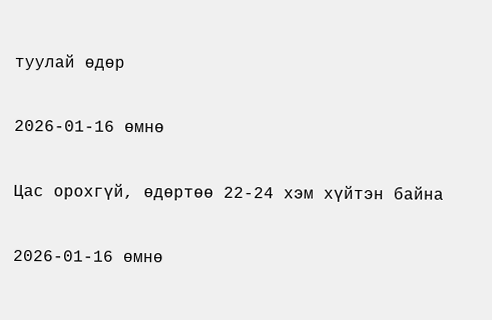туулай өдөр

2026-01-16 өмнө

Цас орохгүй, өдөртөө 22-24 хэм хүйтэн байна

2026-01-16 өмнө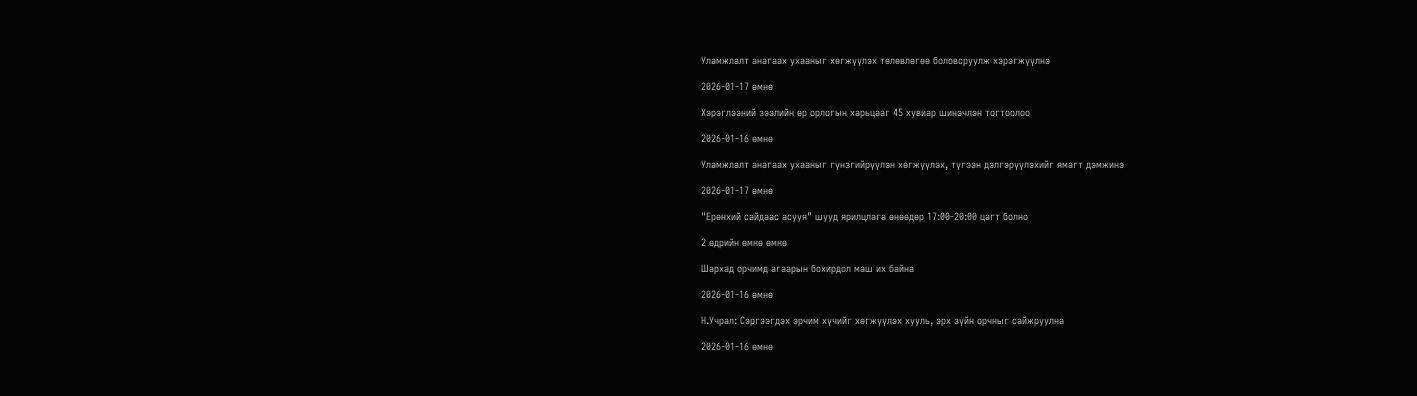Уламжлалт анагаах ухааныг хөгжүүлэх төлөвлөгөө боловсруулж хэрэгжүүлнэ

2026-01-17 өмнө

Хэрэглээний зээлийн өр орлогын харьцааг 45 хувиар шинэчлэн тогтоолоо

2026-01-16 өмнө

Уламжлалт анагаах ухааныг гүнзгийрүүлэн хөгжүүлэх, түгээн дэлгэрүүлэхийг ямагт дэмжинэ

2026-01-17 өмнө

"Ерөнхий сайдаас асууя" шууд ярилцлага өнөөдөр 17:00-20:00 цагт болно

2 өдрийн өмнө өмнө

Шархад орчимд агаарын бохирдол маш их байна

2026-01-16 өмнө

Н.Учрал: Сэргээгдэх эрчим хүчийг хөгжүүлэх хууль, эрх зүйн орчныг сайжруулна

2026-01-16 өмнө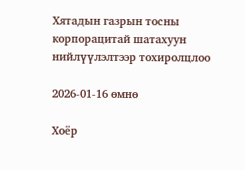Хятадын газрын тосны корпорацитай шатахуун нийлүүлэлтээр тохиролцлоо

2026-01-16 өмнө

Хоёр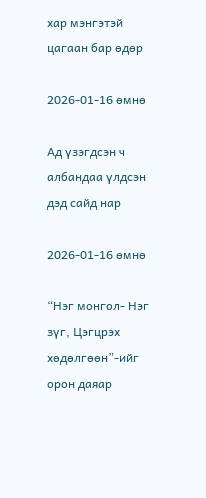хар мэнгэтэй цагаан бар өдөр

2026-01-16 өмнө

Ад үзэгдсэн ч албандаа үлдсэн дэд сайд нар

2026-01-16 өмнө

“Нэг монгол- Нэг зүг, Цэгцрэх хөдөлгөөн”-ийг орон даяар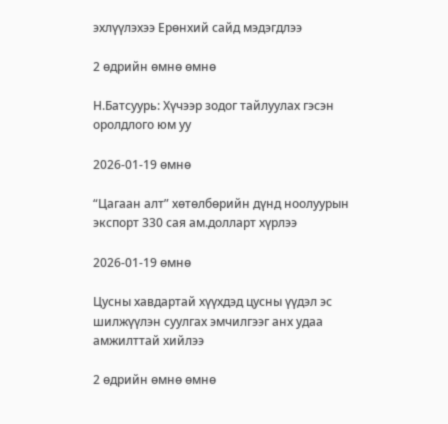эхлүүлэхээ Ерөнхий сайд мэдэгдлээ

2 өдрийн өмнө өмнө

Н.Батсуурь: Хүчээр зодог тайлуулах гэсэн оролдлого юм уу

2026-01-19 өмнө

“Цагаан алт” хөтөлбөрийн дүнд ноолуурын экспорт 330 сая ам.долларт хүрлээ

2026-01-19 өмнө

Цусны хавдартай хүүхдэд цусны үүдэл эс шилжүүлэн суулгах эмчилгээг анх удаа амжилттай хийлээ

2 өдрийн өмнө өмнө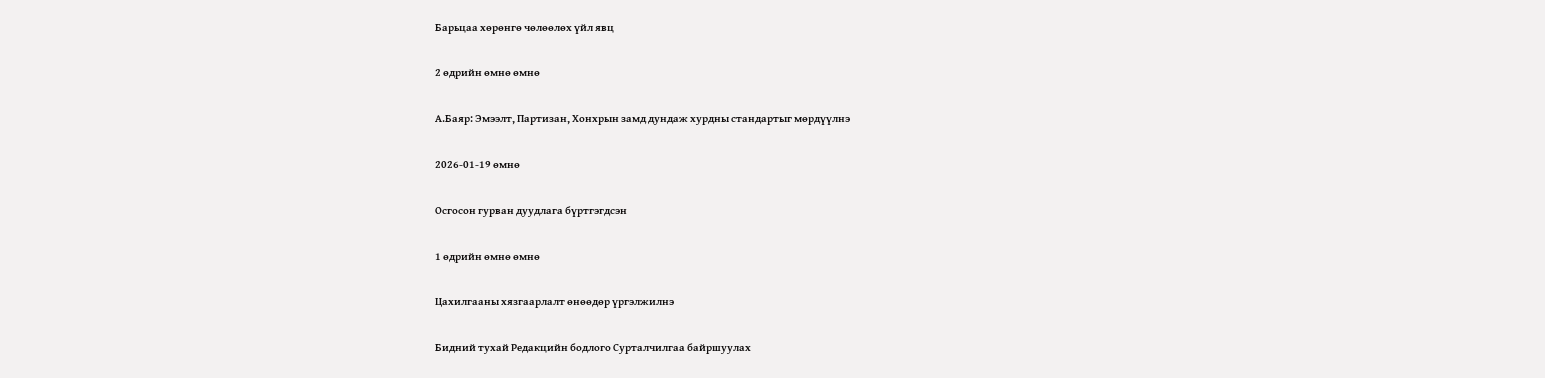Барьцаа хөрөнгө чөлөөлөх үйл явц

2 өдрийн өмнө өмнө

А.Баяр: Эмээлт, Партизан, Хонхрын замд дундаж хурдны стандартыг мөрдүүлнэ

2026-01-19 өмнө

Осгосон гурван дуудлага бүртгэгдсэн

1 өдрийн өмнө өмнө

Цахилгааны хязгаарлалт өнөөдөр үргэлжилнэ

Бидний тухай Редакцийн бодлого Сурталчилгаа байршуулах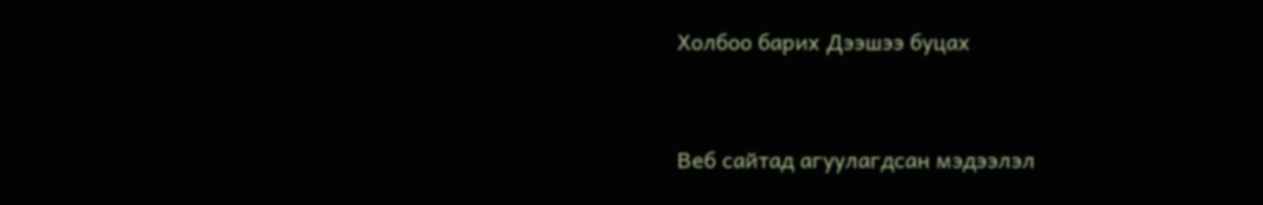Холбоо барих Дээшээ буцах


Веб сайтад агуулагдсан мэдээлэл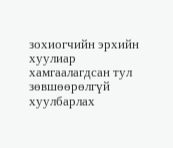зохиогчийн эрхийн хуулиар хамгаалагдсан тул зөвшөөрөлгүй хуулбарлах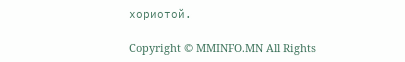хориотой.

Copyright © MMINFO.MN All Rights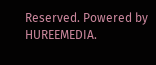Reserved. Powered by HUREEMEDIA.